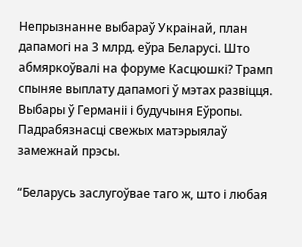Непрызнанне выбараў Украінай, план дапамогі на 3 млрд. еўра Беларусі. Што абмяркоўвалі на форуме Касцюшкі? Трамп спыняе выплату дапамогі ў мэтах развіцця. Выбары ў Германіі і будучыня Еўропы. Падрабязнасці свежых матэрыялаў замежнай прэсы.

“Беларусь заслугоўвае таго ж, што і любая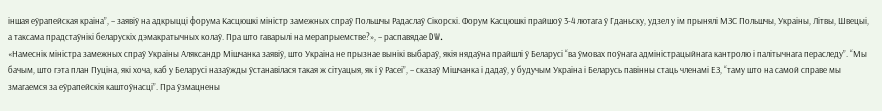іншая еўрапейская краіна”, – заявіў на адкрыцці форума Касцюшкі міністр замежных спраў Польшчы Радаслаў Сікорскі. Форум Касцюшкі прайшоў 3-4 лютага ў Гданьску, удзел у ім прынялі МЗС Польшчы, Украіны, Літвы, Швецыі, а таксама прадстаўнікі беларускіх дэмакратычных колаў. Пра што гаварылі на мерапрыемстве?», – распавядае DW.
«Намеснік міністра замежных спраў Украіны Аляксандр Мішчанка заявіў, што Украіна не прызнае вынікі выбараў, якія нядаўна прайшлі ў Беларусі “ва ўмовах поўнага адміністрацыйнага кантролю і палітычнага пераследу”. “Мы бачым, што гэта план Пуціна, які хоча, каб у Беларусі назаўжды ўстанавілася такая ж сітуацыя, як і ў Расеі”, – сказаў Мішчанка і дадаў, у будучым Украіна і Беларусь павінны стаць членамі ЕЗ, “таму што на самой справе мы змагаемся за еўрапейскія каштоўнасці”. Пра ўзмацнены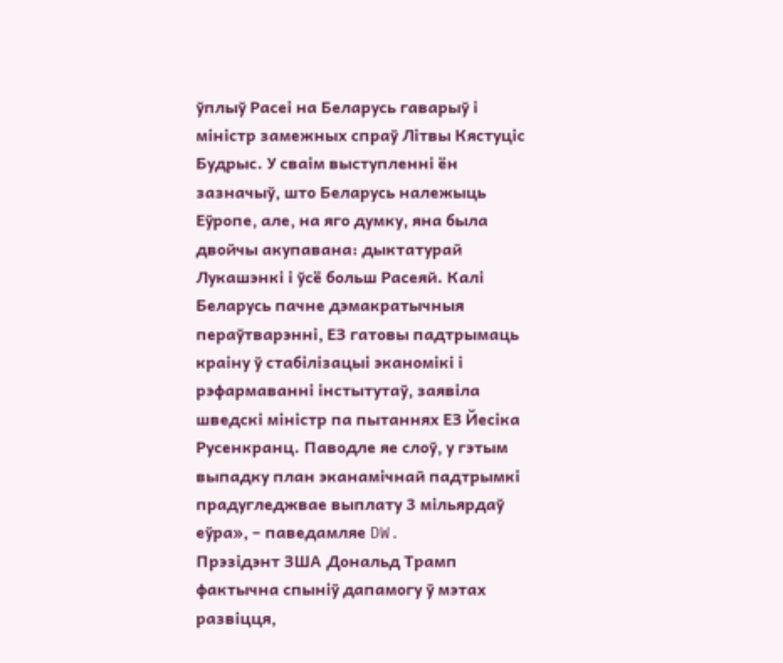ўплыў Расеі на Беларусь гаварыў і міністр замежных спраў Літвы Кястуціс Будрыс. У сваім выступленні ён зазначыў, што Беларусь належыць Еўропе, але, на яго думку, яна была двойчы акупавана: дыктатурай Лукашэнкі і ўсё больш Расеяй. Калі Беларусь пачне дэмакратычныя пераўтварэнні, ЕЗ гатовы падтрымаць краіну ў стабілізацыі эканомікі і рэфармаванні інстытутаў, заявіла шведскі міністр па пытаннях ЕЗ Йесіка Русенкранц. Паводле яе слоў, у гэтым выпадку план эканамічнай падтрымкі прадугледжвае выплату 3 мільярдаў еўра», – паведамляе DW.
Прэзідэнт ЗША Дональд Трамп фактычна спыніў дапамогу ў мэтах развіцця,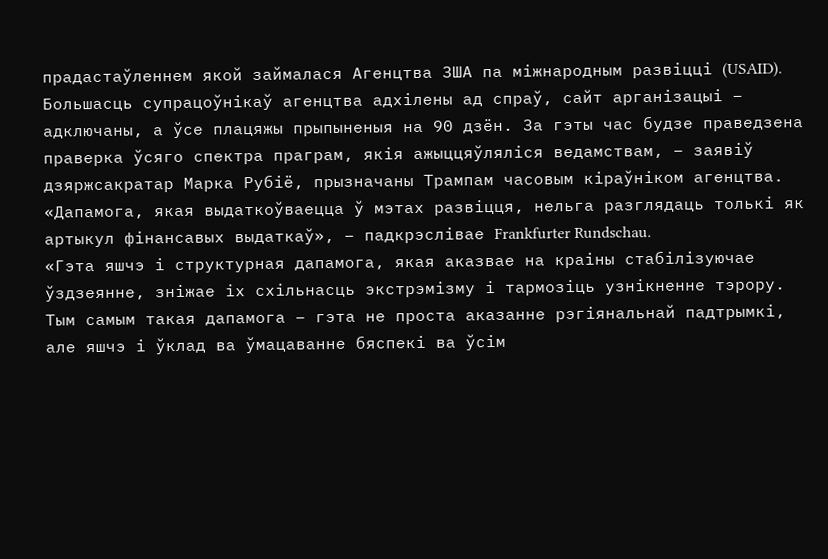прадастаўленнем якой займалася Агенцтва ЗША па міжнародным развіцці (USAID). Большасць супрацоўнікаў агенцтва адхілены ад спраў, сайт арганізацыі – адключаны, а ўсе плацяжы прыпыненыя на 90 дзён. За гэты час будзе праведзена праверка ўсяго спектра праграм, якія ажыццяўляліся ведамствам, – заявіў дзяржсакратар Марка Рубіё, прызначаны Трампам часовым кіраўніком агенцтва. «Дапамога, якая выдаткоўваецца ў мэтах развіцця, нельга разглядаць толькі як артыкул фінансавых выдаткаў», – падкрэслівае Frankfurter Rundschau.
«Гэта яшчэ і структурная дапамога, якая аказвае на краіны стабілізуючае ўздзеянне, зніжае іх схільнасць экстрэмізму і тармозіць узнікненне тэрору. Тым самым такая дапамога – гэта не проста аказанне рэгіянальнай падтрымкі, але яшчэ і ўклад ва ўмацаванне бяспекі ва ўсім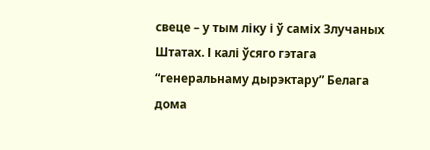свеце – у тым ліку і ў саміх Злучаных Штатах. І калі ўсяго гэтага “генеральнаму дырэктару” Белага дома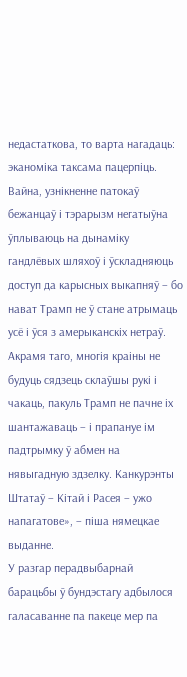недастаткова, то варта нагадаць: эканоміка таксама пацерпіць. Вайна, узнікненне патокаў бежанцаў і тэрарызм негатыўна ўплываюць на дынаміку гандлёвых шляхоў і ўскладняюць доступ да карысных выкапняў – бо нават Трамп не ў стане атрымаць усё і ўся з амерыканскіх нетраў. Акрамя таго, многія краіны не будуць сядзець склаўшы рукі і чакаць, пакуль Трамп не пачне іх шантажаваць – і прапануе ім падтрымку ў абмен на нявыгадную здзелку. Канкурэнты Штатаў – Кітай і Расея – ужо напагатове», – піша нямецкае выданне.
У разгар перадвыбарнай барацьбы ў бундэстагу адбылося галасаванне па пакеце мер па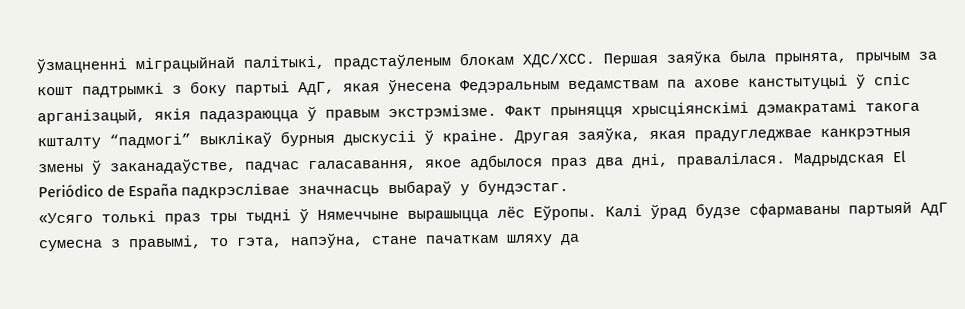ўзмацненні міграцыйнай палітыкі, прадстаўленым блокам ХДС/ХСС. Першая заяўка была прынята, прычым за кошт падтрымкі з боку партыі АдГ, якая ўнесена Федэральным ведамствам па ахове канстытуцыі ў спіс арганізацый, якія падазраюцца ў правым экстрэмізме. Факт прыняцця хрысціянскімі дэмакратамі такога кшталту “падмогi” выклікаў бурныя дыскусіі ў краіне. Другая заяўка, якая прадугледжвае канкрэтныя змены ў заканадаўстве, падчас галасавання, якое адбылося праз два дні, правалілася. Мадрыдская El Periódico de España падкрэслівае значнасць выбараў у бундэстаг.
«Усяго толькі праз тры тыдні ў Нямеччыне вырашыцца лёс Еўропы. Калі ўрад будзе сфармаваны партыяй АдГ сумесна з правымі, то гэта, напэўна, стане пачаткам шляху да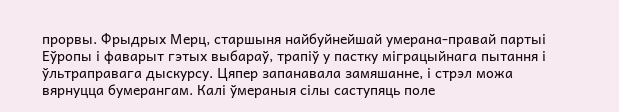прорвы. Фрыдрых Мерц, старшыня найбуйнейшай умерана-правай партыі Еўропы і фаварыт гэтых выбараў, трапіў у пастку міграцыйнага пытання і ўльтраправага дыскурсу. Цяпер запанавала замяшанне, і стрэл можа вярнуцца бумерангам. Калі ўмераныя сілы саступяць поле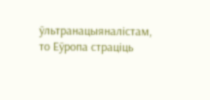ўльтранацыяналістам, то Еўропа страціць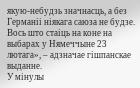якую-небудзь значнасць, а без Германіі ніякага саюза не будзе. Вось што стаіць на коне на выбарах у Нямеччыне 23 лютага», – адзначае гішпанскае выданне.
У мінулы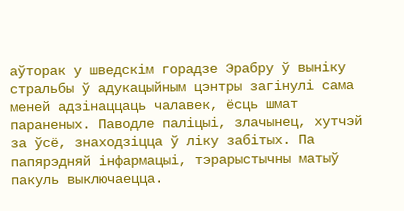аўторак у шведскім горадзе Эрабру ў выніку стральбы ў адукацыйным цэнтры загінулі сама меней адзінаццаць чалавек, ёсць шмат параненых. Паводле паліцыі, злачынец, хутчэй за ўсё, знаходзіцца ў ліку забітых. Па папярэдняй інфармацыі, тэрарыстычны матыў пакуль выключаецца.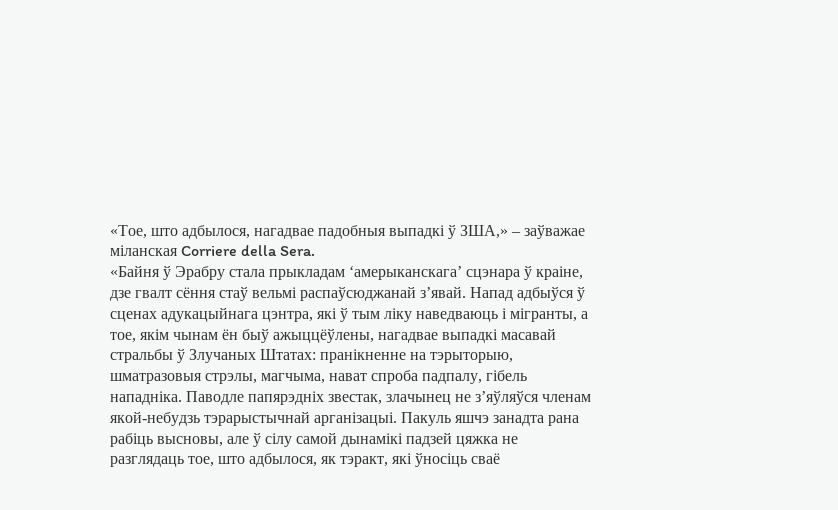«Тое, што адбылося, нагадвае падобныя выпадкі ў ЗША,» – заўважае міланская Corriere della Sera.
«Байня ў Эрабру стала прыкладам ‘амерыканскага’ сцэнара ў краіне, дзе гвалт сёння стаў вельмі распаўсюджанай з’явай. Напад адбыўся ў сценах адукацыйнага цэнтра, які ў тым ліку наведваюць і мігранты, а тое, якім чынам ён быў ажыццёўлены, нагадвае выпадкі масавай стральбы ў Злучаных Штатах: пранікненне на тэрыторыю, шматразовыя стрэлы, магчыма, нават спроба падпалу, гібель нападніка. Паводле папярэдніх звестак, злачынец не з’яўляўся членам якой-небудзь тэрарыстычнай арганізацыі. Пакуль яшчэ занадта рана рабіць высновы, але ў сілу самой дынамікі падзей цяжка не разглядаць тое, што адбылося, як тэракт, які ўносіць сваё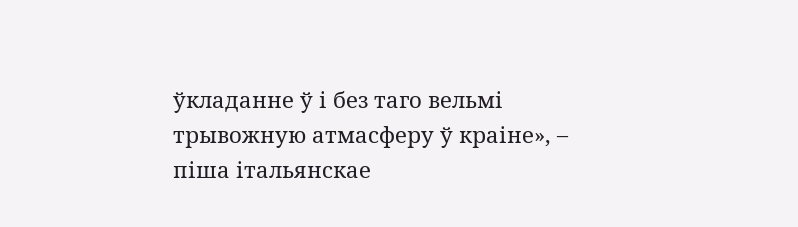ўкладанне ў і без таго вельмі трывожную атмасферу ў краіне», – піша італьянскае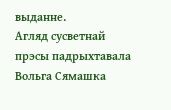выданне.
Агляд сусветнай прэсы падрыхтавала Вольга Сямашка